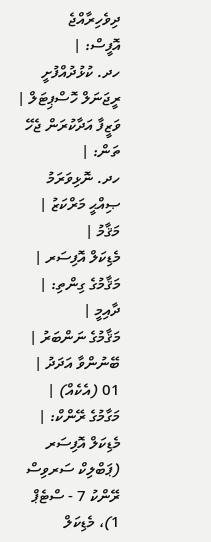ދިވެހިރާއްޖެ
އޮފީސް: |
ހދ. ކުޅުދުއްފުށީ ރީޖަނަލް ހޮސްޕިޓަލް |
ވަޒީފާ އަދާކުރަން ޖެހޭ ތަން: |
ހދ. ނޮޅިވަރަމު ޞިއްޙީ މަރްކަޒު |
މަޤާމު |
މެޑިކަލް އޮފިސަރ |
މަޤާމުގެ ގިންތި: |
ދާއިމީ |
މަޤާމުގެ ނަންބަރު |
ބޭނުންވާ އަދަދު |
01 (އެކެއް) |
މަގާމުގެ ރޭންކް: |
މެޑިކަލް އޮފިސަރ (ޕަބްލިކް ސަރވިސް ރޭންކު 7 - ސްޓެޕް 1)، މެޑިކަލް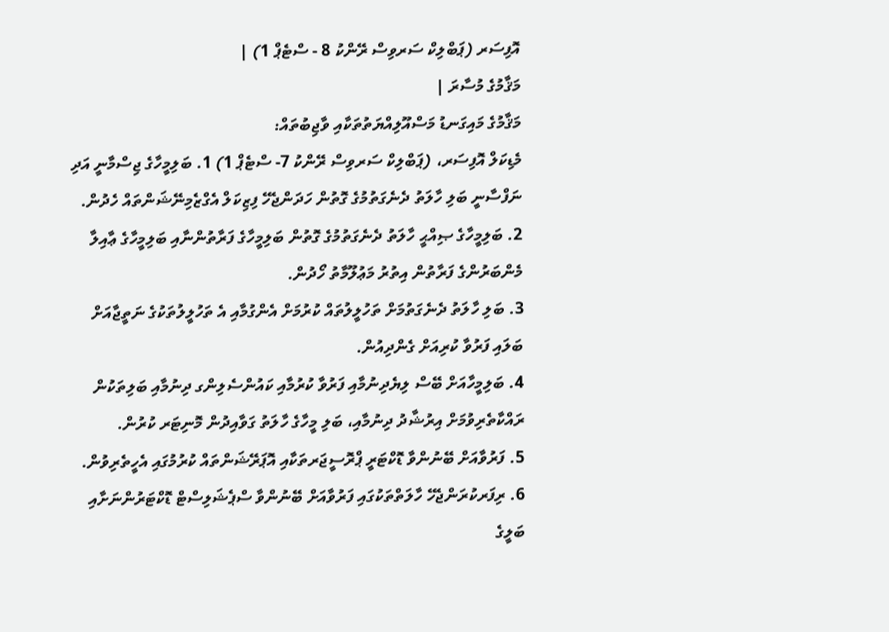އޮފިސަރ (ޕަބްލިކް ސަރވިސް ރޭންކު 8 - ސްޓެޕް 1) |
މަޤާމުގެ މުސާރަ |
މަޤާމުގެ މައިގަނޑު މަސްއޫލިއްޔަތުތަކާއި ވާޖިބުތައް:
މެޑިކަލް އޮފިސަރ، (ޕަބްލިކް ސަރވިސް ރޭންކު 7- ސްޓެޕް 1) 1. ބަލިމީހާގެ ޖިސްމާނީ އަދި ނަފްސާނީ ބަލި ހާލަތު ދެނެގަތުމުގެ ގޮތުން ހަދަންޖެހޭ ފިޒިކަލް އެގްޒެމިނޭޝަންތައް ހެދުން.
2. ބަލިމީހާގެ ޞިއްޙީ ހާލަތު ދެނެގަތުމުގެ ގޮތުން ބަލިމީހާގެ ފަރާތުންނާއި ބަލިމީހާގެ ޢާއިލާ މެންބަރުންގެ ފަރާތުން އިތުރު މަޢުލޫމާތު ހޯދުން.
3. ބަލި ހާލަތު ދެނެގަތުމަށް ތަހުލީލުތައް ކުރުމަށް އެންގުމާއި އެ ތަހުލީލުތަކުގެ ނަތީޖާއަށް ބަލައި ފަރުވާ ކުރިއަށް ގެންދިއުން.
4. ބަލިމީހާއަށް ބޭސް ލިޔެދިނުމާއި ފަރުވާ ކުރުމާއި ކައުންސެލިންގ ދިނުމާއި ބަލިތަކުން ރައްކާތެރިވުމަށް އިރުޝާދު ދިނުމާއި، ބަލި މީހާގެ ހާލަތު ގަވާއިދުން މޮނިޓަރ ކުރުން.
5. ފަރުވާއަށް ބޭނުންވާ ޑޮކްޓަރީ ޕްރޮސީޖަރތަކާއި އޮޕަރޭޝަންތައް ކުރުމުގައި އެހީތެރިވުން.
6. ރިފަރކުރަންޖެހޭ ހާލަތްތަކުގައި ފަރުވާއަށް ބޭނުންވާ ސްޕެޝަލިސްޓް ޑޮކްޓަރުންނަށާއި ބަލީގެ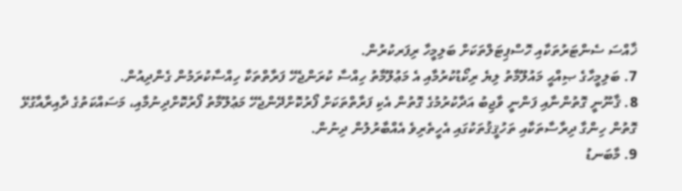ޚާއްސަ ސެންޓަރުތަކާއި ހޮސްޕިޓަލްތަކަށް ބަލިމީހާ ރިފަރކުރުން.
7. ބަލިމީހާގެ ޞިއްޙީ މައުލޫމާތު ލިޔެ ރިކޯޑުކުރުމާއި އެ މަޢުލޫމާތު ހިއްސާ ކުރަންޖެހޭ ފަރާތްތަކާ ހިއްސާކުރަމުން ގެންދިއުން.
8. ޤާނޫނީ ގޮތުންނާއި ފަންނީ ވާޖިބު އަދާކުރުމުގެ ގޮތުން އެކި ފަރާތްތަކަށް ފޯރުކޮށްދޭންޖެހޭ މަޢުލޫމާތު ފޯރުކޮށްދިނުމާއި، މަސައްކަތުގެ ދާއިރާއާގުޅޭ ގޮތުން ހިންގާ ދިރާސާތަކާއި ތަހުޤީޤުތަކުގައި އެހީތެރިވެ އެއްބާރުލުން ދިނުން.
9. މާބަނޑު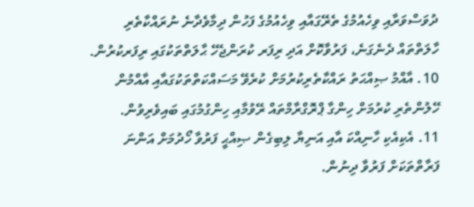ދުވަސްވަރާއި ވިހެއުމުގެ ތެރޭގައާއި ވިހެއުމުގެ ފަހުން ދިމާވެދާނެ ނުރައްކާތެރި ހާލަތްތައް ދެނެގަނެ، ފަރުވާކޮށް އަދި ރިފަރ ކުރަންޖެހޭ ޙާލަތްތަކުގައި ރިފަރކުރުން.
10. އާއްމު ޞިއްޙަތު ރައްކާތެރިކުރުމަށް ކުރެވޭ މަސައްކަތްތަކުގައާއި އާއްމުން ހޭލުންތެރި ކުރުމަށް ހިންގާ ޕްރޮގްރާމްތައް ރޭވުމާއި ހިންގުމުގައި ބައިވެރިވުން.
11. އެކިއެކި ހާނިއްކަ އާއި އަނިޔާ ލިބިގެން ޞިއްޙީ ފަރުވާ ހޯދުމަށް އަންނަ ފަރާތްތަކަށް ފަރުވާ ދިނުން.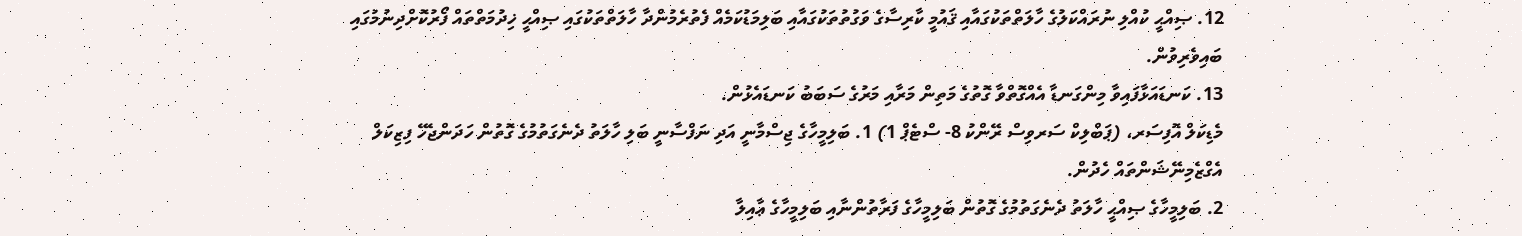12. ޞިއްޙީ ކުއްލި ނުރައްކަލުގެ ހާލަތްތަކުގައާއި ޤައުމީ ކާރިސާގެ ވަގުތުތަކުގައާއި ބަލިމަޑުކަމެއް ފެތުރެމުންދާ ހާލަތްތަކުގައި ޞިއްޙީ ޚިދުމަތްތައް ފޯރުކޮށްދިނުމުގައި ބައިވެރިވުން.
13. ކަނޑައަޅާފައިވާ މިންގަނޑާ އެއްގޮތްވާ ގޮތުގެ މަތިން މަރާއި މަރުގެ ސަބަބު ކަނޑައެޅުން.
މެޑިކަލް އޮފިސަރ، (ޕަބްލިކް ސަރވިސް ރޭންކު 8- ސްޓެޕް 1) 1. ބަލިމީހާގެ ޖިސްމާނީ އަދި ނަފްސާނީ ބަލި ހާލަތު ދެނެގަތުމުގެ ގޮތުން ހަދަންޖެހޭ ފިޒިކަލް އެގްޒެމިނޭޝަންތައް ހެދުން.
2. ބަލިމީހާގެ ޞިއްޙީ ހާލަތު ދެނެގަތުމުގެ ގޮތުން ބަލިމީހާގެ ފަރާތުންނާއި ބަލިމީހާގެ ޢާއިލާ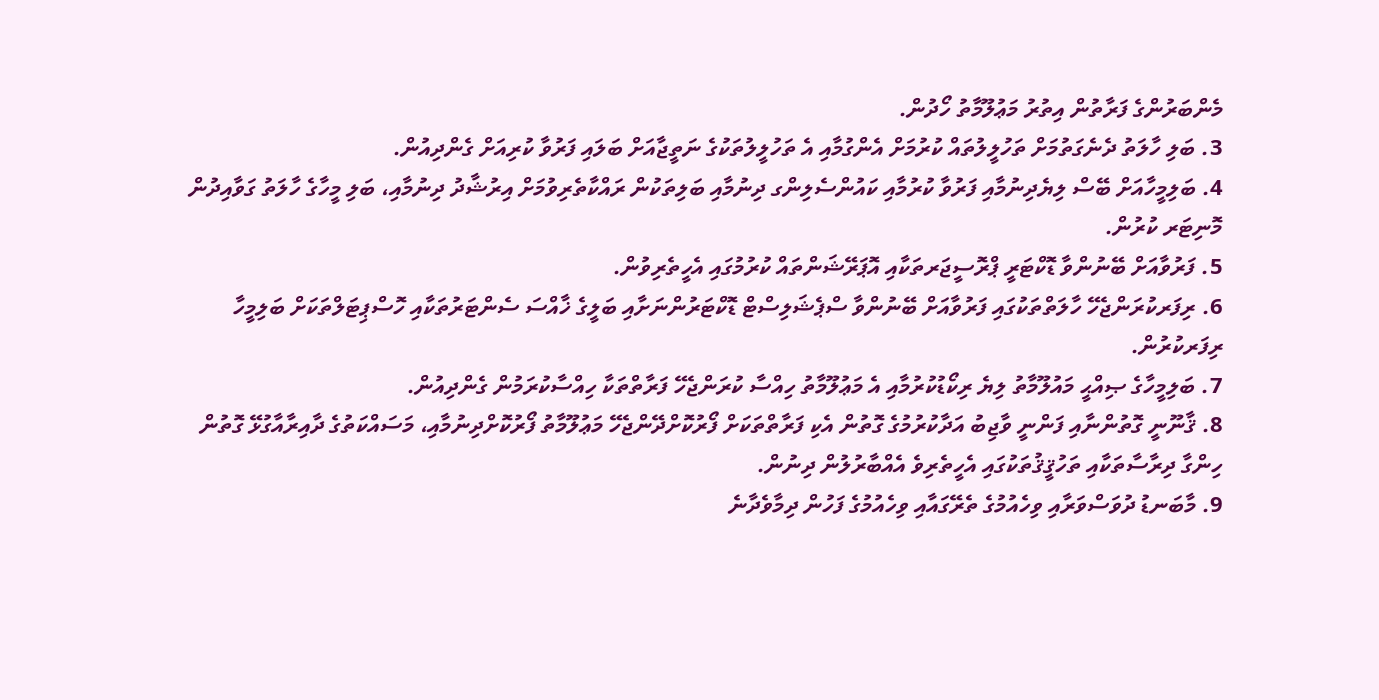މެންބަރުންގެ ފަރާތުން އިތުރު މަޢުލޫމާތު ހޯދުން.
3. ބަލި ހާލަތު ދެނެގަތުމަށް ތަހުލީލުތައް ކުރުމަށް އެންގުމާއި އެ ތަހުލީލުތަކުގެ ނަތީޖާއަށް ބަލައި ފަރުވާ ކުރިއަށް ގެންދިއުން.
4. ބަލިމީހާއަށް ބޭސް ލިޔެދިނުމާއި ފަރުވާ ކުރުމާއި ކައުންސެލިންގ ދިނުމާއި ބަލިތަކުން ރައްކާތެރިވުމަށް އިރުޝާދު ދިނުމާއި، ބަލި މީހާގެ ހާލަތު ގަވާއިދުން މޮނިޓަރ ކުރުން.
5. ފަރުވާއަށް ބޭނުންވާ ޑޮކްޓަރީ ޕްރޮސީޖަރތަކާއި އޮޕަރޭޝަންތައް ކުރުމުގައި އެހީތެރިވުން.
6. ރިފަރކުރަންޖެހޭ ހާލަތްތަކުގައި ފަރުވާއަށް ބޭނުންވާ ސްޕެޝަލިސްޓް ޑޮކްޓަރުންނަށާއި ބަލީގެ ޚާއްސަ ސެންޓަރުތަކާއި ހޮސްޕިޓަލްތަކަށް ބަލިމީހާ ރިފަރކުރުން.
7. ބަލިމީހާގެ ޞިއްޙީ މައުލޫމާތު ލިޔެ ރިކޯޑުކުރުމާއި އެ މަޢުލޫމާތު ހިއްސާ ކުރަންޖެހޭ ފަރާތްތަކާ ހިއްސާކުރަމުން ގެންދިއުން.
8. ޤާނޫނީ ގޮތުންނާއި ފަންނީ ވާޖިބު އަދާކުރުމުގެ ގޮތުން އެކި ފަރާތްތަކަށް ފޯރުކޮށްދޭންޖެހޭ މަޢުލޫމާތު ފޯރުކޮށްދިނުމާއި، މަސައްކަތުގެ ދާއިރާއާގުޅޭ ގޮތުން ހިންގާ ދިރާސާތަކާއި ތަހުޤީޤުތަކުގައި އެހީތެރިވެ އެއްބާރުލުން ދިނުން.
9. މާބަނޑު ދުވަސްވަރާއި ވިހެއުމުގެ ތެރޭގައާއި ވިހެއުމުގެ ފަހުން ދިމާވެދާނެ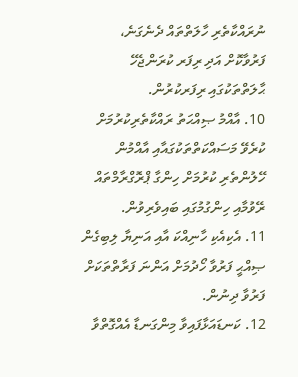ނުރައްކާތެރި ހާލަތްތައް ދެނެގަނެ، ފަރުވާކޮށް އަދި ރިފަރ ކުރަންޖެހޭ ޙާލަތްތަކުގައި ރިފަރކުރުން.
10. އާއްމު ޞިއްޙަތު ރައްކާތެރިކުރުމަށް ކުރެވޭ މަސައްކަތްތަކުގައާއި އާއްމުން ހޭލުންތެރި ކުރުމަށް ހިންގާ ޕްރޮގްރާމްތައް ރޭވުމާއި ހިންގުމުގައި ބައިވެރިވުން.
11. އެކިއެކި ހާނިއްކަ އާއި އަނިޔާ ލިބިގެން ޞިއްޙީ ފަރުވާ ހޯދުމަށް އަންނަ ފަރާތްތަކަށް ފަރުވާ ދިނުން.
12. ކަނޑައަޅާފައިވާ މިންގަނޑާ އެއްގޮތްވާ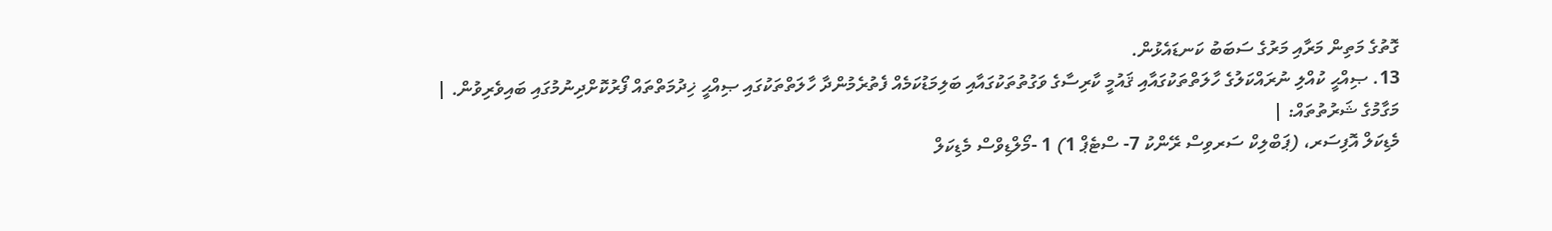ގޮތުގެ މަތިން މަރާއި މަރުގެ ސަބަބު ކަނޑައެޅުން.
13. ޞިއްޙީ ކުއްލި ނުރައްކަލުގެ ހާލަތްތަކުގައާއި ޤައުމީ ކާރިސާގެ ވަގުތުތަކުގައާއި ބަލިމަޑުކަމެއް ފެތުރެމުންދާ ހާލަތްތަކުގައި ޞިއްޙީ ޚިދުމަތްތައް ފޯރުކޮށްދިނުމުގައި ބައިވެރިވުން. |
މަގާމުގެ ޝަރުތުތައް: |
މެޑިކަލް އޮފިސަރ، (ޕަބްލިކް ސަރވިސް ރޭންކު 7- ސްޓެޕް 1) 1 -މޯލްޑިވްސް މެޑިކަލް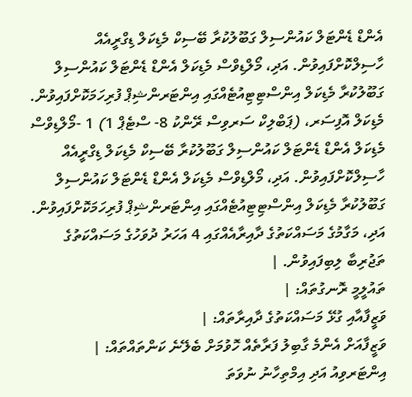އެންޑް ޑެންޓަލް ކައުންސިލް ގަބޫލުކުރާ ބޭސިކް މެޑިކަލް ޑިގްރީއެއް ހާސިލްކޮށްފައިވުން. އަދި، މޯލްޑިވްސް މެޑިކަލް އެންޑް ޑެންޓަލް ކައުންސިލް ގަބޫލުކުރާ މެޑިކަލް އިންސްޓިޓިއުޓެއްގައި އިންޓަރންޝިޕް ފުރިހަމަކޮށްފައިވުން.
މެޑިކަލް އޮފިސަރ، (ޕަބްލިކް ސަރވިސް ރޭންކު 8- ސްޓެޕް 1) 1 -މޯލްޑިވްސް މެޑިކަލް އެންޑް ޑެންޓަލް ކައުންސިލް ގަބޫލުކުރާ ބޭސިކް މެޑިކަލް ޑިގްރީއެއް ހާސިލްކޮށްފައިވުން. އަދި، މޯލްޑިވްސް މެޑިކަލް އެންޑް ޑެންޓަލް ކައުންސިލް ގަބޫލުކުރާ މެޑިކަލް އިންސްޓިޓިއުޓެއްގައި އިންޓަރންޝިޕް ފުރިހަމަކޮށްފައިވުން. އަދި، މަގާމުގެ މަސައްކަތުގެ ދާއިރާއެއްގައި 4 އަހަރު ދުވަހުގެ މަސައްކަތުގެ ތަޖުރިބާ ލިބިފައިވުން. |
ތައުލީމީ ރޮނގުތައް: |
ވަޒީފާއާއި ގުޅޭ މަސައްކަތުގެ ދާއިރާތައް: |
ވަޒީފާއަށް އެންމެ ގާބިލު ފަރާތެއް ހޮވުމަށް ބެލޭނެ ކަންތައްތައް: |
އިންޓަރވިއު އަދި އިމްތިހާނު ނުވަތަ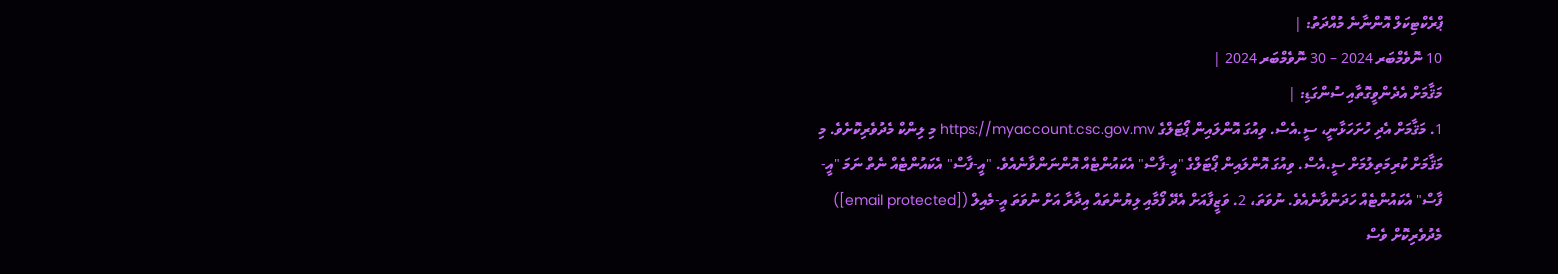ޕްރެކްޓިކަލް އޮންނާނެ މުއްދަތު: |
10 ނޮވެމްބަރ 2024 – 30 ނޮވެމްބަރ 2024 |
މަޤާމަށް އެދެންވީގޮތާއި ސުންގަޑި: |
1. މަޤާމަށް އެދި ހުށަހަޅާނީ، ސީ.އެސް. ވިއުގަ އޮންލައިން ޕޯޓަލްގެ https://myaccount.csc.gov.mv މި ލިންކް މެދުވެރިކޮށެވެ. މި މަޤާމަށް ކުރިމަތިލުމަށް ސީ.އެސް. ވިއުގަ އޮންލައިން ޕޯޓަލްގެ "އީ-ފާސް" އެކައުންޓެއް އޮންނަންވާނެއެވެ. "އީ-ފާސް" އެކައުންޓެއް ނެތް ނަމަ "އީ-ފާސް" އެކައުންޓެއް ހަދަންވާނެއެވެ. ނުވަތަ، 2. ވަޒީފާއަށް އެދޭ ފޯމާއި ލިޔުންތައް އިދާރާ އަށް ނުވަތަ އީ-މެއިލް ([email protected]) މެދުވެރިކޮށް ވެސް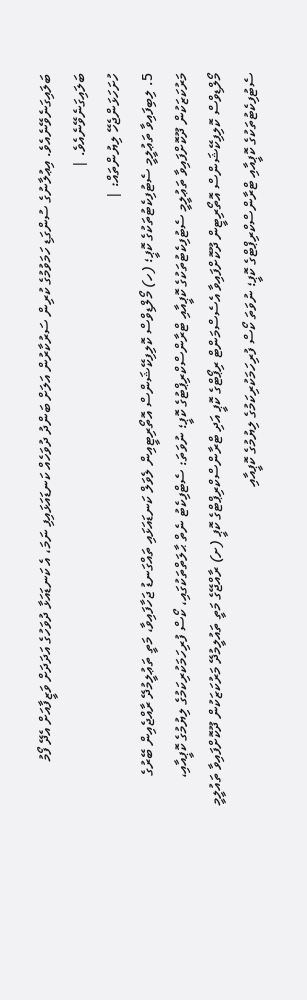ބަލައިގަނެވޭނެއެވެ. އިޢުލާނުގެ ސުންގަޑި ހަމަވުމުގެ ކުރިން ސަރުކާރުން އަލަށް ބަންދު ދުވަހެއް ކަނޑައަޅައިފި ނަމަ، އެ ކަނޑައަޅާ ދުވަހުގެ އަދަދަށް ވަޒީފާއަށް އެދޭ ފޯމު ބަލައިގަނެވޭނެއެވެ. |
ހުށަހަޅަންޖެހޭ ލިޔުންތައް: |
5. ލިބިފައިވާ ތަޢުލީމީ ސެޓުފިކެޓުތަކުގެ ކޮޕީ؛ (ހ) މޯލްޑިވްސް ކޮލިފިކޭޝަންސް އޮތޯރިޓީއިން ލެވަލް ކަނޑައަޅައި ތައްގަނޑު ޖަހާފައިވާ، މަތީ ތަޢުލީމުދޭ ރާއްޖެއިން ބޭރުގެ މަރުކަޒަކުން ދޫކޮށްފައިވާ ތަޢުލީމީ ސެޓުފިކެޓުތަކުގެ ކޮޕީއާއި ޓްރާންސްކްރިޕްޓުގެ ކޮޕީ؛ ނުވަތަ: ސެޓްފިކެޓު ނެތް ޙާލަތްތަކުގައި، ކޯސް ފުރިހަމަކުރިކަމުގެ ލިޔުމުގެ ކޮޕީއާއި، މޯލްޑިވްސް ކޮލިފިކޭޝަންސް އޮތޯރިޓީން ދޫކޮށްފައިވާ އެސެސްމަންޓް ރިޕޯޓްގެ ކޮޕީ އަދި ޓްރާންސްކްރިޕްޓްގެ ކޮޕީ (ށ) ރާއްޖޭގެ މަތީ ތައުލީމުދޭ މަރުކަޒަކުން ދޫކޮށްފައިވާ ތައުލީމީ ސެޓުފިކެޓުތަކުގެ ކޮޕީއާއި ޓްރާންސްކްރިޕްޓްގެ ކޮޕީ؛ ނުވަތަ ކޯސް ފުރިހަމަކުރިކަމުގެ ލިޔުމުގެ ކޮޕީއާއި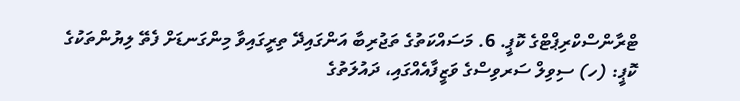ޓްރާންސްކްރިޕްޓްގެ ކޮޕީ. 6. މަސައްކަތުގެ ތަޖުރިބާ އަންގައިދޭ ތިރީގައިވާ މިންގަނޑަށް ފެތޭ ލިޔުންތަކުގެ ކޮޕީ: (ހ) ސިވިލް ސަރވިސްގެ ވަޒީފާއެއްގައި، ދައުލަތުގެ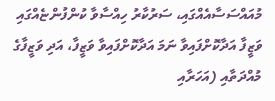މުއައްސަސާއެއްގައި، ސަރުކާރު ހިއްސާވާ ކުންފުންޏެއްގައި ވަޒީފާ އަދާކޮށްފައިވާ ނަމަ އަދާކޮށްފައިވާ ވަޒީފާ، އަދި ވަޒީފާގެ މުއްދަތާއި (އަހަރާއި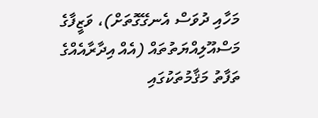މަހާއި ދުވަސް އެނގޭގޮތަށް)، ވަޒީފާގެ މަސްއޫލިއްޔަތުތައް (އެއް އިދާރާއެއްގެ ތަފާތު މަޤާމުތަކުގައި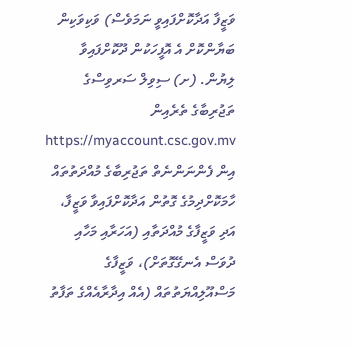ވަޒީފާ އަދާކޮށްފައިވީ ނަމަވެސް) ވަކިވަކިން ބަޔާންކޮށް އެ އޮފީހަކުން ދޫކޮށްފައިވާ ލިޔުން. (ށ) ސިވިލް ސަރވިސްގެ ތަޖުރިބާގެ ތެރެއިން https://myaccount.csc.gov.mv އިން ފެންނަންނެތް ތަޖުރިބާގެ މުއްދަތުތައް ހާމަކޮށްދިމުގެ ގޮތުން އަދާކޮށްފައިވާ ވަޒީފާ، އަދި ވަޒީފާގެ މުއްދަތާއި (އަހަރާއި މަހާއި ދުވަސް އެނގޭގޮތަށް)، ވަޒީފާގެ މަސްއޫލިއްޔަތުތައް (އެއް އިދާރާއެއްގެ ތަފާތު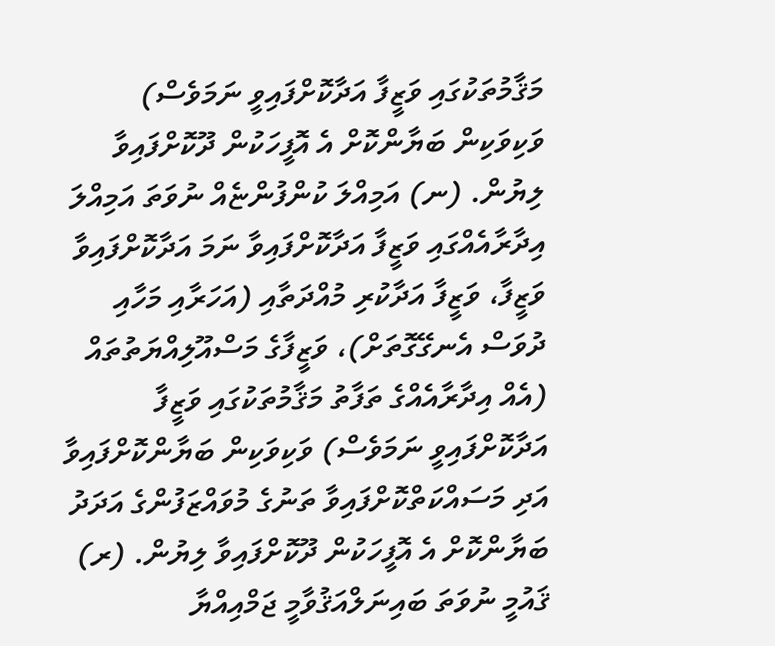މަޤާމުތަކުގައި ވަޒީފާ އަދާކޮށްފައިވީ ނަމަވެސް) ވަކިވަކިން ބަޔާންކޮށް އެ އޮފީހަކުން ދޫކޮށްފައިވާ ލިޔުން. (ނ) އަމިއްލަ ކުންފުންޏެއް ނުވަތަ އަމިއްލަ އިދާރާއެއްގައި ވަޒީފާ އަދާކޮށްފައިވާ ނަމަ އަދާކޮށްފައިވާ ވަޒީފާ، ވަޒީފާ އަދާކުރި މުއްދަތާއި (އަހަރާއި މަހާއި ދުވަސް އެނގޭގޮތަށް)، ވަޒީފާގެ މަސްއޫލިއްޔަތުތައް (އެއް އިދާރާއެއްގެ ތަފާތު މަޤާމުތަކުގައި ވަޒީފާ އަދާކޮށްފައިވީ ނަމަވެސް) ވަކިވަކިން ބަޔާންކޮށްފައިވާ އަދި މަސައްކަތްކޮށްފައިވާ ތަނުގެ މުވައްޒަފުންގެ އަދަދު ބަޔާންކޮށް އެ އޮފީހަކުން ދޫކޮށްފައިވާ ލިޔުން. (ރ) ޤައުމީ ނުވަތަ ބައިނަލްއަޤުވާމީ ޖަމްއިއްޔާ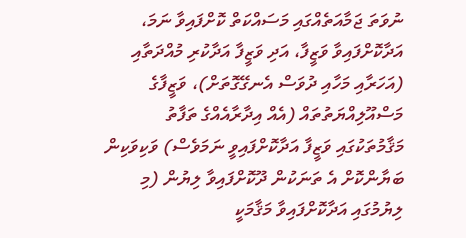ނުވަތަ ޖަމާއަތެއްގައި މަސައްކަތް ކޮށްފައިވާ ނަމަ، އަދާކޮށްފައިވާ ވަޒީފާ، އަދި ވަޒީފާ އަދާކުރި މުއްދަތާއި (އަހަރާއި މަހާއި ދުވަސް އެނގޭގޮތަށް)، ވަޒީފާގެ މަސްއޫލިއްޔަތުތައް (އެއް އިދާރާއެއްގެ ތަފާތު މަޤާމުތަކުގައި ވަޒީފާ އަދާކޮށްފައިވީ ނަމަވެސް) ވަކިވަކިން ބަޔާންކޮށް އެ ތަނަކުން ދޫކޮށްފައިވާ ލިޔުން (މި ލިޔުމުގައި އަދާކޮށްފައިވާ މަޤާމަކީ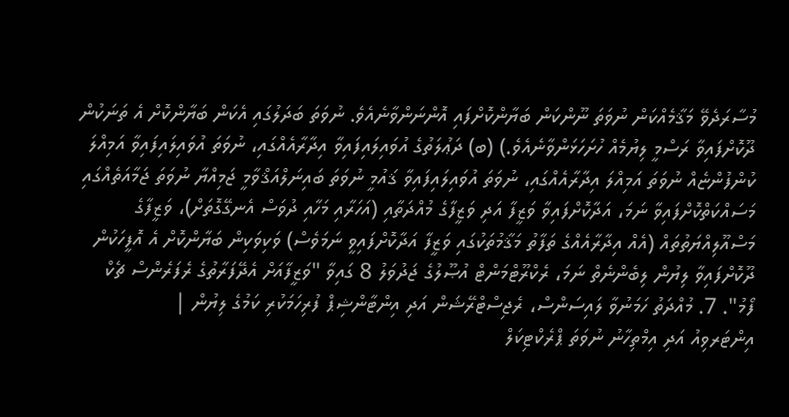މުސާރަދެވޭ މަޤާމެއްކަން ނުވަތަ ނޫންކަން ބަޔާންކޮށްފައި އޮންނަންވާނެއެވެ. ނުވަތަ ބަދަލުގައި އެކަން ބަޔާންކޮށް އެ ތަނަކުން ދޫކޮށްފައިވާ ރަސްމީ ލިޔުމެއް ހުށަހަޅަންވާނެއެވެ.) (ބ) ދަޢުލަތުގެ އުވައިލައިފައިވާ އިދާރާއެއްގައި، ނުވަތަ އުވައިލައިފައިވާ އަމިއްލަ ކުންފުންޏެއް ނުވަތަ އަމިއްލަ އިދާރާއެއްގައި، ނުވަތަ އުވައިލައިފައިވާ ޤައުމީ ނުވަތަ ބައިނަލްއަޤްވާމީ ޖަމިއްޔާ ނުވަތަ ޖަމާއަތެއްގައި މަސައްކަތްކޮށްފައިވާ ނަމަ، އަދާކޮށްފައިވާ ވަޒީފާ އަދި ވަޒީފާގެ މުއްދަތާއި (އަހަރާއި މަހާއި ދުވަސް އެނގޭގޮތަށް)، ވަޒީފާގެ މަސްއޫލިއްޔަތުތައް (އެއް އިދާރާއެއްގެ ތަފާތު މަޤާމުތަކުގައި ވަޒީފާ އަދާކޮށްފައިވީ ނަމަވެސް) ވަކިވަކިން ބަޔާންކޮށް އެ އޮފީހަކުން ދޫކޮށްފައިވާ ލިޔުން ލިބެންނެތް ނަމަ، ރެކްރޫޓްމަންޓް އުޞޫލުގެ ޖަދުވަލު 8 ގައިވާ "ވަޒީފާއަށް އެދޭފަރާތުގެ ރެފަރެންސް ޗެކް ފޯމު". 7. މުއްދަތު ހަމަނުވާ ލައިސަންސް، ރެޖިސްޓްރޭޝަން އަދި އިންޓާންޝިޕް ފުރިހަމަކުރި ކަމުގެ ލިޔުން |
އިންޓަރވިއު އަދި އިމްތިހާނު ނުވަތަ ޕްރެކްޓިކަލް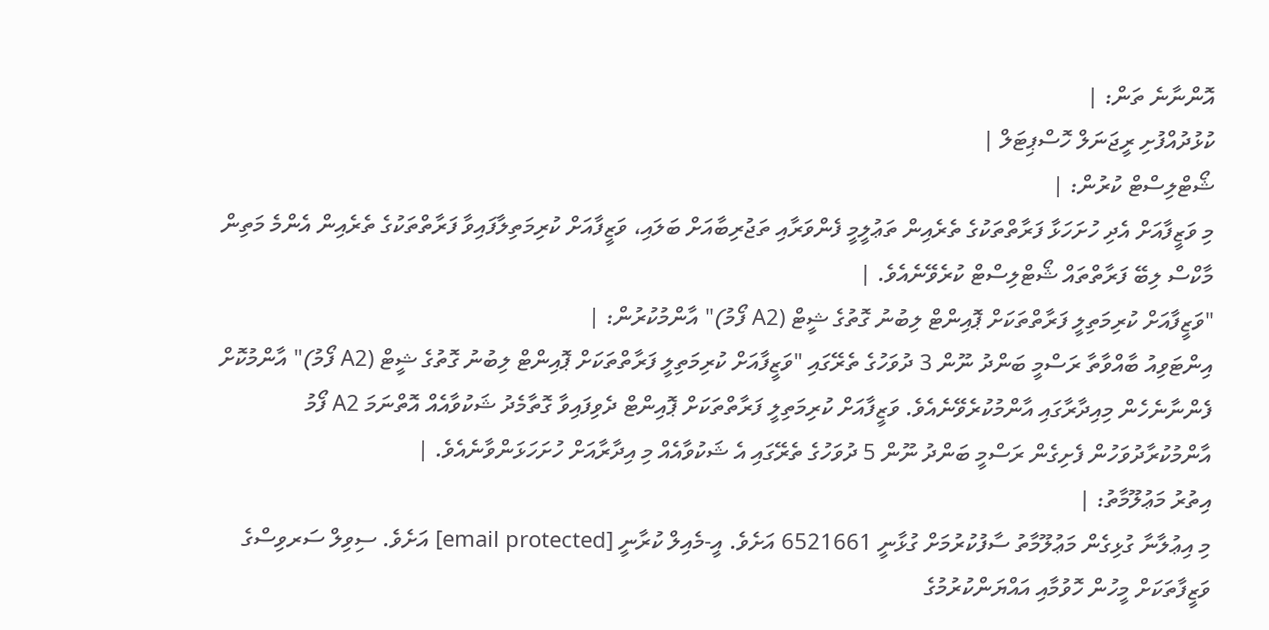އޮންނާނެ ތަން: |
ކުޅުދުއްފުށި ރީޖަނަލް ހޮސްޕިޓަލް |
ޝޯޓްލިސްޓް ކުރުން: |
މި ވަޒީފާއަށް އެދި ހުށަހަޅާ ފަރާތްތަކުގެ ތެރެއިން ތަޢުލީމީ ފެންވަރާއި ތަޖުރިބާއަށް ބަލައި، ވަޒީފާއަށް ކުރިމަތިލާފައިވާ ފަރާތްތަކުގެ ތެރެއިން އެންމެ މަތިން މާކްސް ލިބޭ ފަރާތްތައް ޝޯޓްލިސްޓް ކުރެވޭނެއެވެ. |
"ވަޒީފާއަށް ކުރިމަތިލީ ފަރާތްތަކަށް ޕޮއިންޓް ލިބުނު ގޮތުގެ ޝީޓް (A2 ފޯމު)" އާންމުކުރުން: |
އިންޓަވިއު ބާއްވާތާ ރަސްމީ ބަންދު ނޫން 3 ދުވަހުގެ ތެރޭގައި "ވަޒީފާއަށް ކުރިމަތިލީ ފަރާތްތަކަށް ޕޮއިންޓް ލިބުނު ގޮތުގެ ޝީޓް (A2 ފޯމު)" އާންމުކޮށް ފެންނާނެހެން މިއިދާރާގައި އާންމުކުރެވޭނެއެވެ. ވަޒީފާއަށް ކުރިމަތިލީ ފަރާތްތަކަށް ޕޮއިންޓް ދެވިފައިވާ ގޮތާމެދު ޝަކުވާއެއް އޮތްނަމަ A2 ފޯމު އާންމުކުރާދުވަހުން ފެށިގެން ރަސްމީ ބަންދު ނޫން 5 ދުވަހުގެ ތެރޭގައި އެ ޝަކުވާއެއް މި އިދާރާއަށް ހުށަހަޅަންވާނެއެވެ. |
އިތުރު މަޢުލޫމާތު: |
މި އިޢުލާނާ ގުޅިގެން މަޢުލޫމާތު ސާފުކުރުމަށް ގުޅާނީ 6521661 އަށެވެ. އީ-މެއިލް ކުރާނީ [email protected] އަށެވެ. ސިވިލް ސަރވިސްގެ ވަޒީފާތަކަށް މީހުން ހޮވުމާއި އައްޔަންކުރުމުގެ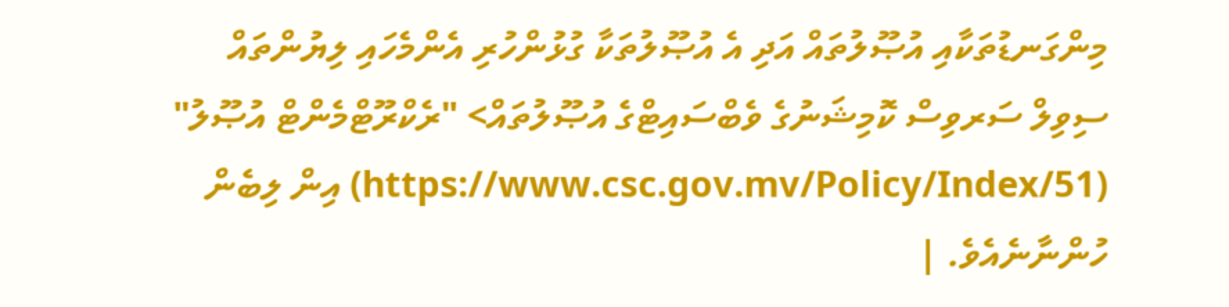މިންގަނޑުތަކާއި އުޞޫލުތައް އަދި އެ އުޞޫލުތަކާ ގުޅުންހުރި އެންމެހައި ލިޔުންތައް ސިވިލް ސަރވިސް ކޮމިޝަނުގެ ވެބްސައިޓްގެ އުޞޫލުތައް> "ރެކްރޫޓްމެންޓް އުޞޫލު" (https://www.csc.gov.mv/Policy/Index/51) އިން ލިބެން ހުންނާނެއެވެ. |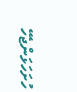ހުށަހަޅަންޖެހޭ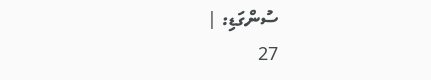ސުންގަޑި: |
27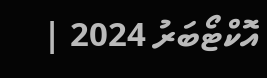އޮކްޓޯބަރު 2024 |